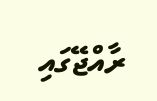ރާއްޖޭގައި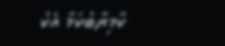ކާމިޔާބުކަމާ އެކު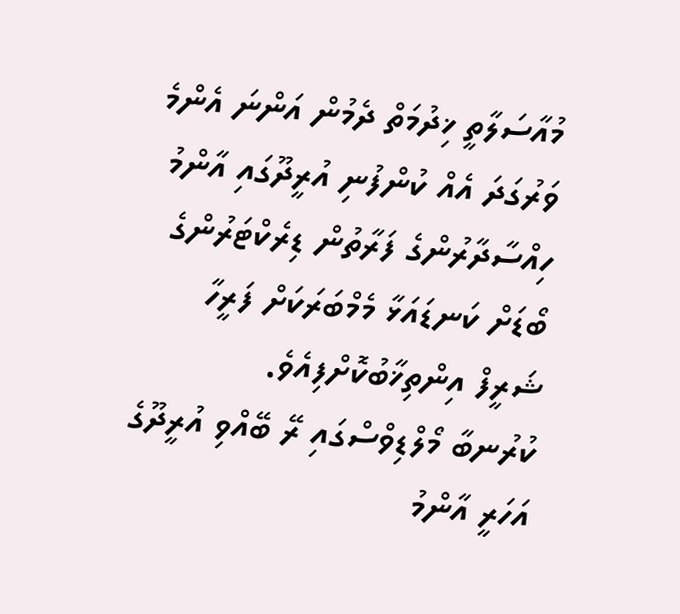މުއާސަލާތީ ޚިދުމަތް ދެމުން އަންނަ އެންމެ ވަރުގަދަ އެއް ކުންފުނި އުރީދޫގައި އާންމު ހިއްސާދާރުންގެ ފަރާތުން ޑިރެކްޓަރުންގެ ބޯޑަށް ކަނޑައަޅާ މެމްބަރަކަށް ފަރީހާ ޝަރީފް އިންތިޚާބުކޮށްފިއެވެ.
ކުރުނބާ މޯލްޑިވްސްގައި ރޭ ބޭއްވި އުރީދޫގެ އަހަރީ އާންމު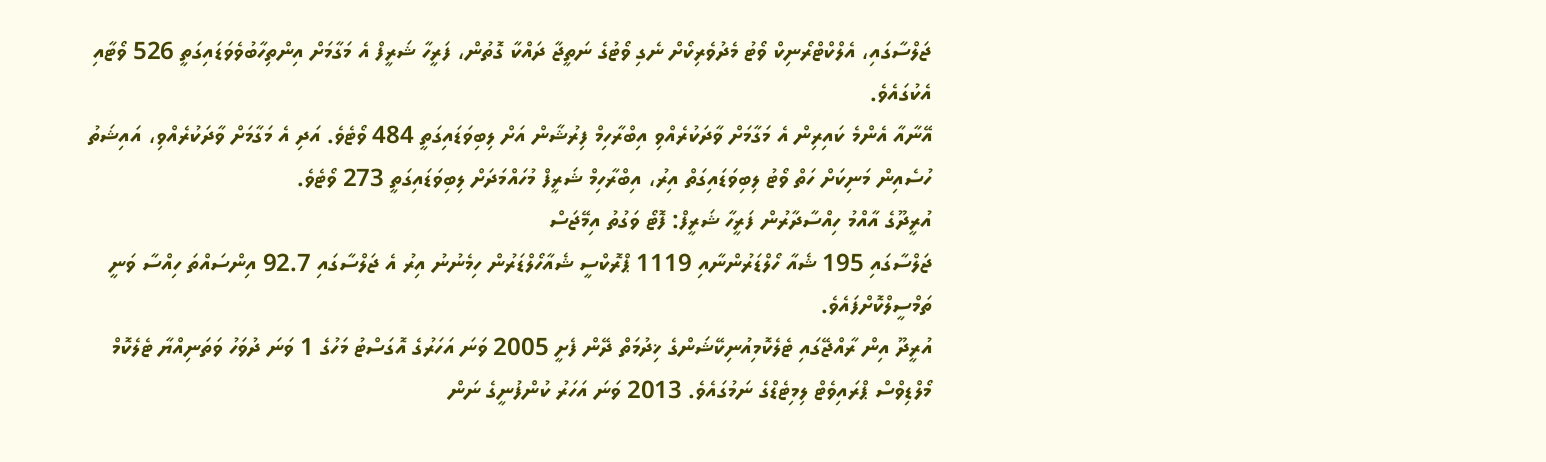ޖަލްސާގައި، އެލްކްޓްރޯނިކް ވޯޓު މެދުވެރިކޯށް ނެގި ވޯޓުގެ ނަތީޖާ ދައްކާ ގޮތުން، ފަރީހާ ޝަރީފް އެ މަގާމަށް އިންތިހާބުވެވަޑައިގަތީ 526 ވޯޓާއި އެކުގައެވެ.
އޭނާއާ އެންމެ ކައިރިން އެ މަގާމަށް ވާދަކުރެއްވި އިބްރާހިމް ފިރުޝާން އަށް ލިބިވަޑައިގަތީ 484 ވޯޓެވެ. އަދި އެ މަގާމަށް ވާދަކުރެއްވި، އައިޝަތު ހުސެއިން މަނިކަށް ހަތް ވޯޓު ލިބިވަޑައިގަތް އިރު، އިބްރާހިމް ޝަރީފް މުހައްމަދަށް ލިބިވަޑައިގަތީ 273 ވޯޓެވެ.
އުރީދޫގެ އާއްމު ހިއްސާދާރުން ފަރީހާ ޝަރީފް: ފޮޓޯ ވަގުތު އިމޭޖަސް
ޖަލްސާގައި 195 ޝެއާ ހޯލްޑަރުންނާއި 1119 ޕްރޮކްސީ ޝެއާހޯލްޑަރުން ހިމެނުނު އިރު އެ ޖަލްސާގައި 92.7 އިންސައްތަ ހިއްސާ ވަނީ ތަމްސީލްކޮށްފައެވެ.
އުރީދޫ އިން ރާއްޖޭގައި ޓެލެކޮމިއުނިކޭޝަންގެ ޚިދުމަތް ދޭން ފެށީ 2005 ވަނަ އަހަރުގެ އޮގަސްޓު މަހުގެ 1 ވަނަ ދުވަހު ވަތަނިއްޔާ ޓެލެކޮމް މޯލްޑިވްސް ޕްރައިވެޓް ލިމިޓެޑްގެ ނަމުގައެވެ. 2013 ވަނަ އަހަރު ކުންފުނީގެ ނަން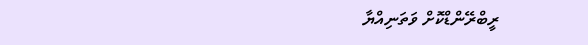ރީބްރޭންޑްކޮށް ވަތަނިއްޔާ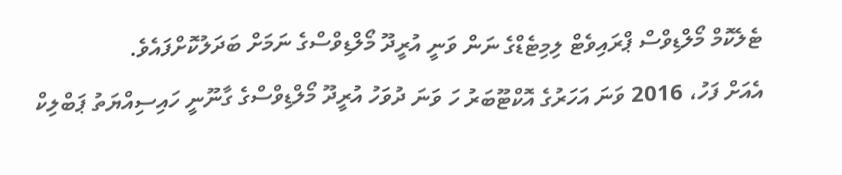ޓެލެކޮމް މޯލްޑިވްސް ޕްރައިވެޓް ލިމިޓެޑްގެ ނަން ވަނީ އުރީދޫ މޯލްޑިވްސްގެ ނަމަށް ބަދަލުކޮށްފައެވެ.
އެއަށް ފަހު، 2016 ވަނަ އަހަރުގެ އޮކްޓޫބަރު ހަ ވަނަ ދުވަހު އުރީދޫ މޯލްޑިވްސްގެ ގާނޫނީ ހައިސިއްޔަތު ޕަބްލިކް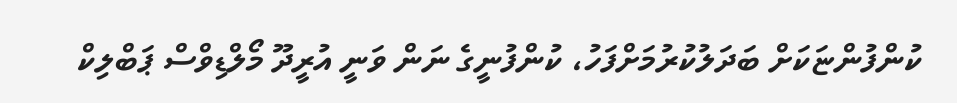ކުންފުންޏަކަށް ބަދަލުކުރުމަށްފަހު، ކުންފުނީގެ ނަން ވަނީ އުރީދޫ މޯލްޑިވްސް ޕަބްލިކް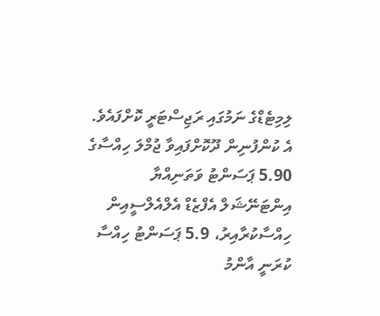ލިމިޓެޑްގެ ނަމުގައި ރަޖިސްޓަރީ ކޮށްފައެވެ.
އެ ކުންފުނިން ދޫކޮށްފައިވާ ޖުމްލަ ހިއްސާގެ 5.90 ޕަސަންޓު ވަތަނިއްޔާ އިންޓަނޭޝަލް އެފްޒެޑް އެލްއެލްސީއިން ހިއްސާކުރާއިރު، 5.9 ޕަސަންޓު ހިއްސާ ކުރަނީ އާންމު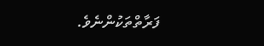ފަރާތްތަކުންނެވެ.